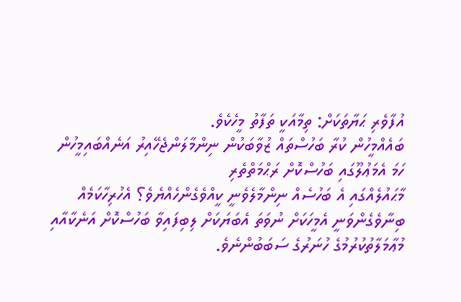އުފާވެރި ޙަޔާތަކަށް: ތިމާއަކީ ތަފާތު މީހެކެވެ.
ބައެއްމީހުން ކުރާ ބަހުސްތައް ޒުވާބަކުން ނިންމާލަންޖެހޭއިރު އަނެއްބައިމީހުން ހަމަ އެމަޢުލޫގައި ބަހުސްކޮށް ރަޙްމަތްތެރި
މާޙައުލެއްގައި އެ ބަހުސެއް ނިންމާލެވެނީ ކީއްވެގެންހެއްޔެވެ؟ އެހުރިހާކަމެއް ބިނާވެގެންވަނީ އެމީހަކަށް ނުވަތަ އެބަޔަކަށް ލިބިފައިވާ ބަހުސްކޮށް އަނެކާއާއި މުޢާމަލާތުކުރުމުގެ ހުނަރުގެ ސަބަބުންނެވެ.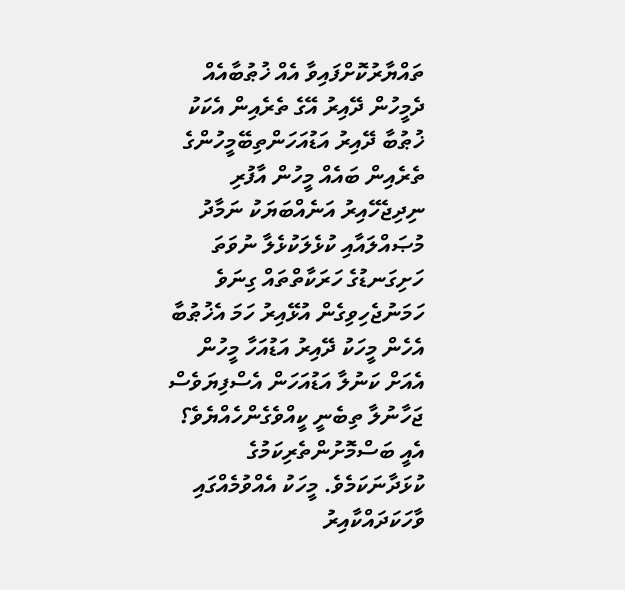ތައްޔާރުކޮށްފައިވާ އެއް ޚުޠުބާއެއް ދެމީހުން ދޭއިރު އޭގެ ތެރެއިން އެކަކު ޚުޠުބާ ދޭއިރު އަޑުއަހަންތިބޭމީހުންގެ ތެރެއިން ބައެއް މީހުން އާފުރި ނިދިޖެހޭއިރު އަނެއްބަޔަކު ނަމާދު މުޞައްލައާއި ކުޅެލަކުޅެލާ ނުވަތަ ހަށިގަނޑުގެ ހަރަކާތްތައް ގިނަވެ ހަމަނުޖެހިވިގެން އުޅޭއިރު ހަމަ އެޚުޠުބާ އެހެން މީހަކު ދޭއިރު އަޑުއަހާ މީހުން އެއަށް ކަނުލާ އަޑުއަހަން އެސްފިޔަވެސް ޖަހާނުލާ ތިބެނީ ކީއްވެގެންހެއްޔެވެ؟ އެއީ ބަސްމޮށުންތެރިކަމުގެ ކުޅަދާނަކަމެވެ. މީހަކު އެއްވުމެއްގައި ވާހަކަދައްކާއިރު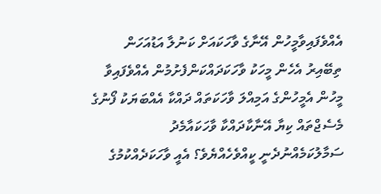އެއްވެފައިވާމީހުން އޭނާގެ ވާހަކައަށް ކަނުލާ އަޑުއަހަން ތިބޭއިރު އެހެން މީހަކު ވާހަކަދައްކަންފެށުމުން އެއްވެފައިވާ މީހުން އެމީހުންގެ އަމިއްލަ ވާހަކަތައް ދައްކާ އެއްބަޔަކު ފޯނުގެ މެސެޖްތައް ކިޔާ އޭނާކާދައްކާ ވާހަކައާމެދު ސަމާލުކަމެއްނުދެނީ ކީއްވެހެއްޔެވެ؟ އެއީ ވާހަކަދެއްކުމުގެ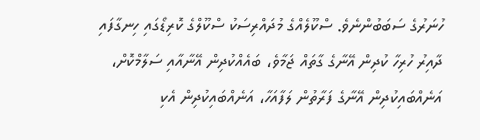ހުނަރުގެ ސަބަބުންނެވެ. ސްކޫލެއްގެ މުދައްރިސަކު ސްކޫލްގެ ކޮރިޑޯގައި ހިނގާފައި ދާއިރު ހުރިހާ ކުދިން އޭނާގެ ގާތައް ޖަމާވެ، ބައެއްކުދިން އޭނާއާއި ސަލާމްކޮށް، އަނެއްބައިކުދިން އޭނާގެ ފަރާތުން ލަފާއަހާ، އަނެއްބައިކުދިން އެކި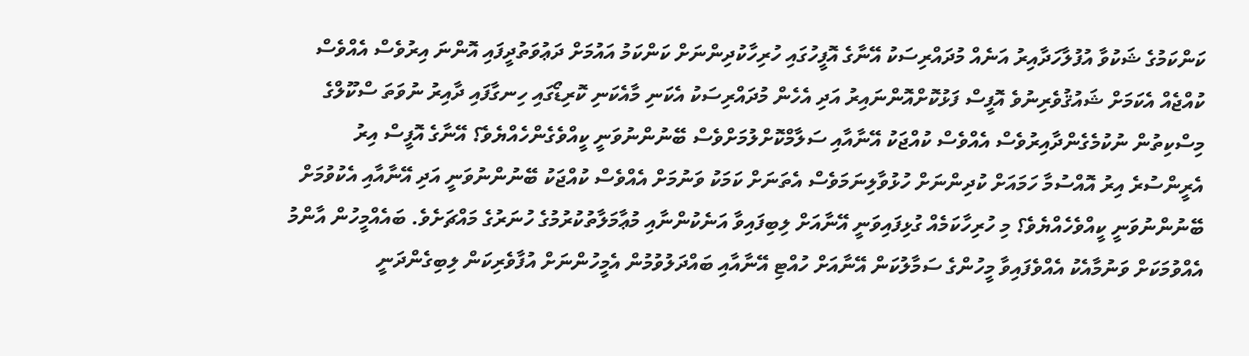ކަންކަމުގެ ޝަކުވާ އުފުލާހަދާއިރު އަނެއް މުދައްރިސަކު އޭނާގެ އޮފީހުގައި ހުރިހާކުދިންނަށް ކަންކަމު އައުމަށް ދަޢުވަތުދީފައި އޮންނަ އިރުވެސް އެއްވެސް ކުއްޖެއް އެކަމަށް ޝައުޤުވެރިނުވެ އޮފީސް ފަޅުކޮށްއޮންނައިރު އަދި އެހެން މުދައްރިސަކު އެކަނި މާއެކަނި ކޮރިޑޯގައި ހިނގާފައި ދާއިރު ނުވަތަ ސްކޫލްގެ މިސްކިތުން ނުކުމެގެންދާއިރުވެސް އެއްވެސް ކުއްޖަކު އޭނާއާއި ސަލާމްކޮށްލުމަށްވެސް ބޭނުންނުވަނީ ކީއްވެގެންހެއްޔެވެ؟ އޭނާގެ އޮފީސް އިރު އެރީންސުރެ އިރު އޮއްސުމާ ހަމައަށް ކުދިންނަށް ހުޅުވާލިނަމަވެސް އެތަނަށް ކަމަކު ވަނުމަށް އެއްވެސް ކުއްޖަކު ބޭނުންނުވަނީ އަދި އޭނާއާއި އެކުވުމަށް ބޭނުންނުވަނީ ކީއްވެހެއްޔެވެ؟ މި ހުރިހާކަމެއް ގުޅިފައިވަނީ އޭނާއަށް ލިބިފައިވާ އަނެކުންނާއި މުޢާމަލާތުކުރުމުގެ ހުނަރުގެ މައްޗަށެވެ. ބައެއްމީހުން އާންމު އެއްވުމަކަށް ވަނުމާއެކު އެއްވެފައިވާ މީހުންގެ ސަމާލުކަން އޭނާއަށް ހުއްޓި އޭނާއާއި ބައްދަލުވުމުން އެމީހުންނަށް އުފާވެރިކަން ލިބިގެންދަނީ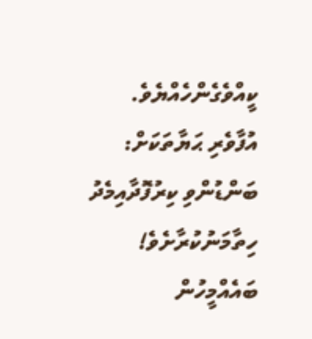ކީއްވެގެންހެއްޔެވެ.
އުފާވެރި ޙަޔާތަކަށް: ބަންޑުންވި ކިރުފޮދާއިމެދު ހިތާމަނުކުރާށެވެ!
ބައެއްމީހުން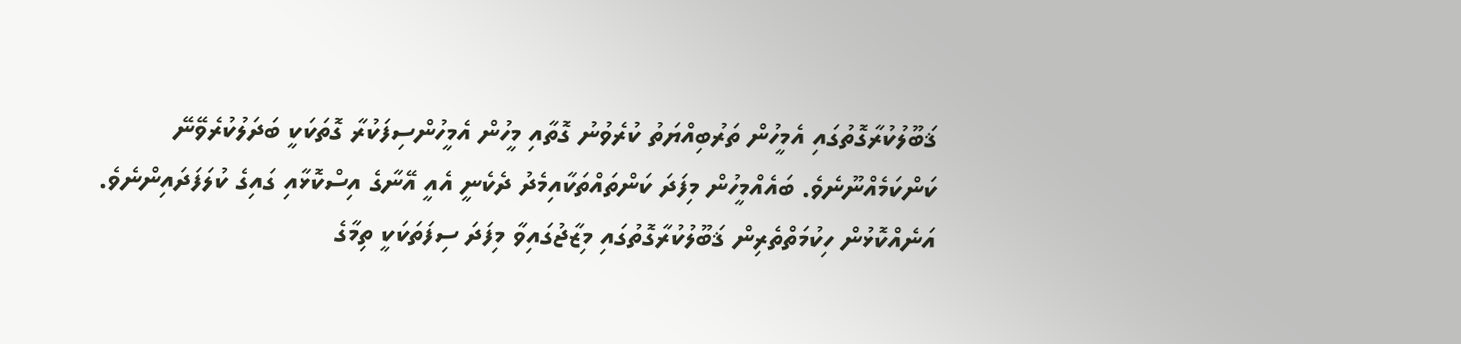ޤަބޫލުކުރާގޮތުގައި އެމީހުން ތަރުބިއްޔަތު ކުރެވުނު ގޮތާއި މީހުން އެމީހުންސިފަކުރާ ގޮތަކަކީ ބަދަލުކުރެވޭނޭ
ކަންކަމެއްނޫނެވެ. ބައެއްމީހުން މިފަދަ ކަންތައްތަކާއިމެދު ދެކެނީ އެއީ އޭނާގެ އިސްކޮޅާއި ގައިގެ ކުލަފަދައިންނެވެ. އަނެއްކޮޅުން ހިކުމަތްތެރިން ޤަބޫލުކުރާގޮތުގައި މިޒާޖުގައިވާ މިފަދަ ސިފަތަކަކީ ތިމާގެ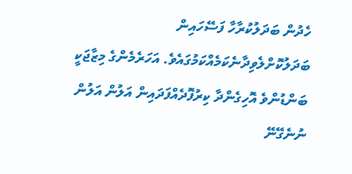ހެދުން ބަދަލުކުރާހާ ފަސޭހައިން ބަދަލުކޮށްލެވިދާނެކަމެއްކަމުގައެވެ. އަހަރެމެންގެ މިޒާޖަކީ ބަންޑުންވެ އޮހިގެންދާ ކިރުފޮދެއްފަދައިން އަލުން އަލުން ނުނެގޭނޭ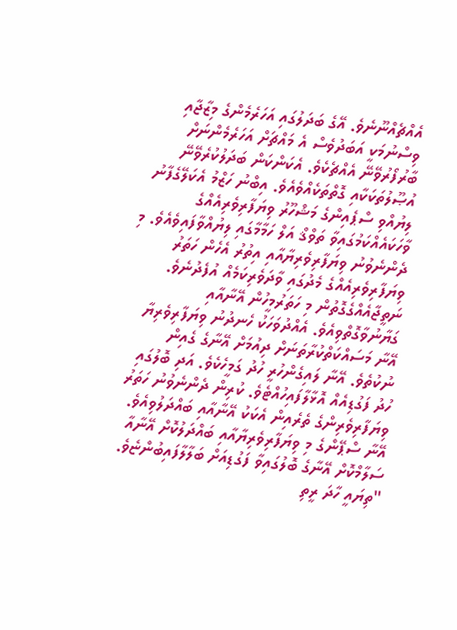އެއްޗެއްނޫނެވެ. އޭގެ ބަދަލުގައި އަހަރެމެންގެ މިޒާޖާއި ވިސްނުމަކީ އަބަދުވެސް އެ މައްޗަށް އަހަރެމެންނަށް ބާރުފޯރުވޭނޭ އެއްޗެކެވެ. އެކަންކަން ބަދަލުކުރެވޭނޭ އުޞޫލުތަކަކާއި ގޮތްތަކެއްވެއެވެ. އިބްނު ހަޒްމު އެކަލޭގެފާނު ލިޔުއްވި ސްޕެއިންގެ މަޝްހޫރު ވިޔަފާރިވެރިއެއްގެ ވާހަކައެއްކަމުގައިވާ ތަވްޤް އަލް ހަމާމާގައި ލިޔުއްވާފައިވެއެވެ. މި ދެންނެވުނު ވިޔަފާރިވެރިޔާއާއި އިތުރު އެހެން ހަތަރު ވިޔަފާރިވެރިއެއްގެ މެދުގައި ވާދަވެރިކަމެއް އުފެދުނެވެ. ނަތީޖާއެއްގެގޮތުން މި ހަތަރުމީހުން އޭނާއާއި ގަޔާނުވާގޮތްވިއެވެ. އެއްދުވަހަކު ހެނދުނު ވިޔަފާރިވެރިޔާ އޭނާ މަސައްކަތްކުރާތަނަށް ދިއުމަށް އޭނާގެ ގެއިން ނުކުތެވެ. އޭނާ ލައިގެންހުރީ ހުދު ގަމީހެކެވެ. އަދި ބޮލުގައި ހުދު ފަގުޑިއެއް އޮޅާލާފައިހުއްޓެވެ. ކުރިން ދެންނެވުނު ހަތަރު ވިޔަފާރިވެރިންގެ ތެރެއިން އެކަކު އޭނާއާއި ބައްދަލުވިއެވެ. އޭނާ ސްޕޭންގެ މި ވިޔަފާރިވެރިޔާއާއި ބައްދަލުކޮށް އޭނާއާ ސަލާމްކޮށް އޭނާގެ ބޮލުގައިވާ ފަގުޑިއަށް ބަލާލާފައިބުންޏެވެ. "ތިޔައީ ހާދަ ރީތި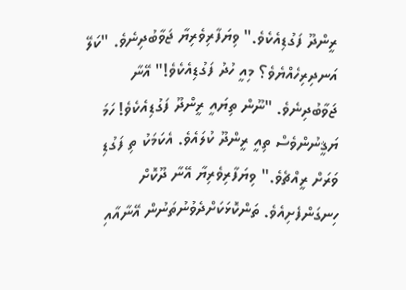ރީންދޫ ފަގުޑިއެކެވެ." ވިޔަފާރިވެރިޔާ ޖަވާބުދިނެވެ. "ކަލޭ އަނދިރިހެއްޔެވެ؟ މިއީ ހުދު ފަގުޑިއެކެވެ!" އޭނާ ޖަވާބުދިނެވެ. "ނޫން ތިޔައީ ރީންދޫ ފަގުޑިއެކެވެ! ހަމަ ޔަޤީނުންވެސް ތިއީ ރީންދޫ ކުލައެވެ. އެކަމަކު ތި ފަގުޑި ވަރަށް ރީއްޗެވެ." ވިޔަފާރިވެރިޔާ އޭނާ ދޫކޮށް ހިނގަންފެށިއެވެ. ތަންކޮޅަކަށްދެވުނުތަނުން އޭނާއާއި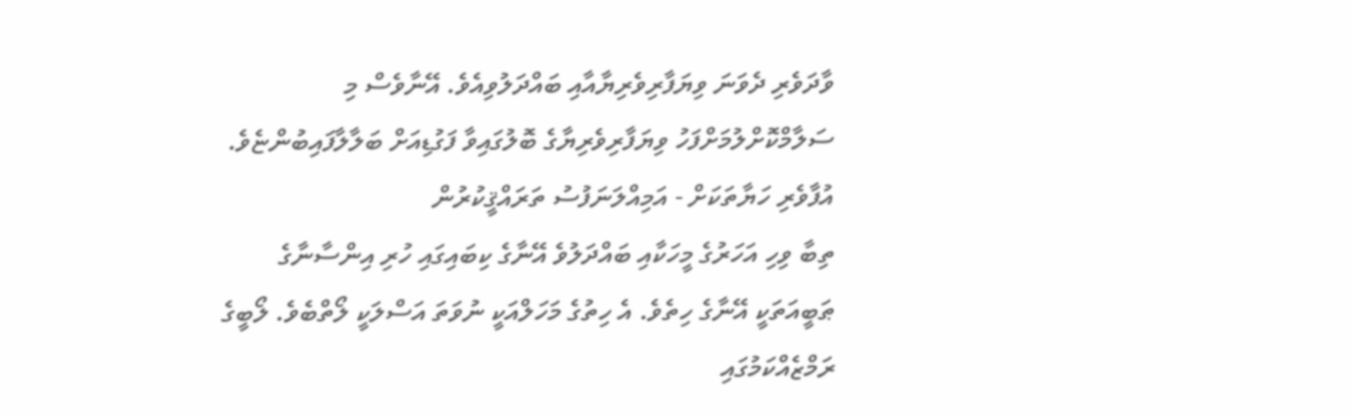ވާދަވެރި ދެވަނަ ވިޔަފާރިވެރިޔާއާއި ބައްދަލުވިއެވެ. އޭނާވެސް މި ސަލާމްކޮށްލުމަށްފަހު ވިޔަފާރިވެރިޔާގެ ބޮލުގައިވާ ފަގުޑިއަށް ބަލާލާފައިބުންޏެވެ.
އުފާވެރި ހަޔާތަކަށް - އަމިއްލަނަފުސު ތަރައްޤީކުރުން
ތިބާ ވިހި އަހަރުގެ މީހަކާއި ބައްދަލުވެ އޭނާގެ ކިބައިގައި ހުރި އިންސާނާގެ ޠަބީއަތަކީ އޭނާގެ ހިތެވެ. އެ ހިތުގެ މަހަލްއަކީ ނުވަތަ އަސްލަކީ ލޯތްބެވެ. ލޯބީގެ ރަމްޒެއްކަމުގައި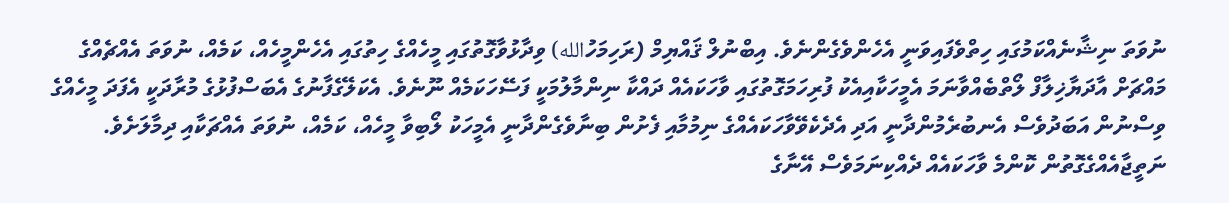ނުވަތަ ނިޝާނެއްކަމުގައި ހިތްވެފައިވަނީ އެހެންވެގެންނެވެ. އިބްނުލް ޤައްޔިމް (ރަހިމަހުالله) ވިދާޅުވާގޮތުގައި މީހެއްގެ ހިތުގައި އެހެންމީހެއް، ކަމެއް، ނުވަތަ އެއްޗެއްގެ މައްޗަށް އާދަޔާޚިލާފް ލޯތްބެއްވާނަމަ އެމީހަކާއިއެކު ފުރިހަމަގޮތުގައި ވާހަކައެއް ދައްކާ ނިންމާލުމަކީ ފަސޭހަކަމެއް ނޫނެވެ. އެކަލޭގެފާނުގެ އެބަސްފުޅުގެ މުރާދަކީ އެފަދަ މީހެއްގެ ވިސްނުން އަބަދުވެސް އެނބުރެމުންދާނީ އަދި އެދެކެވޭވާހަކައެއްގެ ނިމުމާއި ފެށުން ބިނާވެގެންދާނީ އެމީހަކު ލޯބިވާ މީހެއް، ކަމެއް، ނުވަތަ އެއްޗަކާއި ދިމާލަށެވެ. ނަތީޖާއެއްގެގޮތުން ކޮންމެ ވާހަކައެއް ދެއްކިނަމަވެސް އޭނާގެ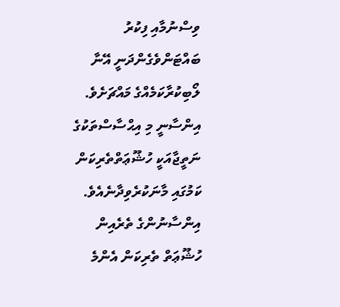ވިސްނުމާއި ފިކުރު ބައްޓަންވެގެންދަނީ އޭނާ ލޯބިކުރާކަމެއްގެ މައްޗަށެވެ. އިންސާނީ މި އިޙްސާސްތަކުގެ ނަތީޖާއަކީ ހުޝޫޢަތްތެރިކަން ކަމުގައި މާނަކުރެވިދާނެއެވެ. އިންސާނުންގެ ތެރެއިން ހުޝޫޢަތް ތެރިކަން އެންމެ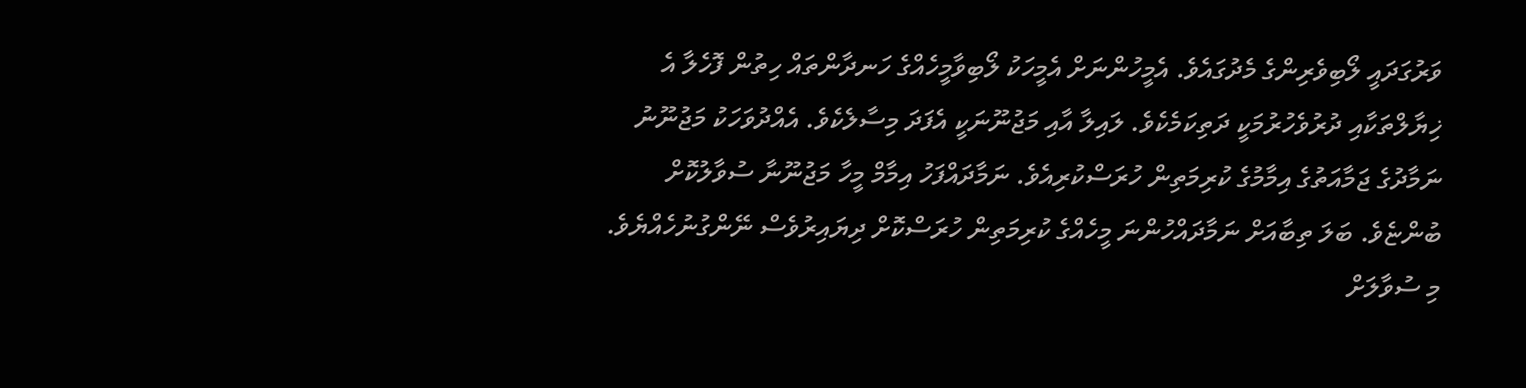ވަރުގަދައީ ލޯބިވެރިންގެ މެދުގައެވެ. އެމީހުންނަށް އެމީހަކު ލޯބިވާމީހެއްގެ ހަނދާންތައް ހިތުން ފޮހެލާ އެ ޚިޔާލްތަކާއި ދުރުވެހުރުމަކީ ދަތިކަމެކެވެ. ލައިލާ އާއި މަޖުނޫނަކީ އެފަދަ މިސާލެކެވެ. އެއްދުވަހަކު މަޖުނޫނު ނަމާދުގެ ޖަމާއަތުގެ އިމާމުގެ ކުރިމަތިން ހުރަސްކުރިއެވެ. ނަމާދައްފަހު އިމާމް މީހާ މަޖުނޫނާ ސުވާލުކޮށް ބުންޏެވެ. ބަލަ ތިބާއަށް ނަމާދައްހުންނަ މީހެއްގެ ކުރިމަތިން ހުރަސްކޮށް ދިޔައިރުވެސް ނޭންގުނުހެއްޔެވެ. މި ސުވާލަށް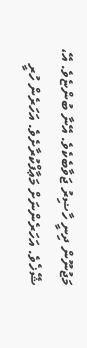މަޖުނޫން ދިނީ ހާޟިރު ޖަވާބެކެވެ. އޭނާ ބުންޏެވެ. އޭ، ޝޭޚެވެ. އަހަރެންނަށް މަޢާފްކުރާށެވެ. އަހަރެން ހުރީ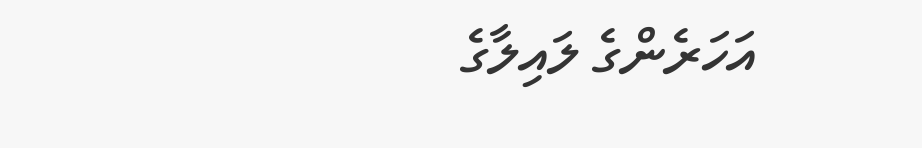އަހަރެންގެ ލައިލާގެ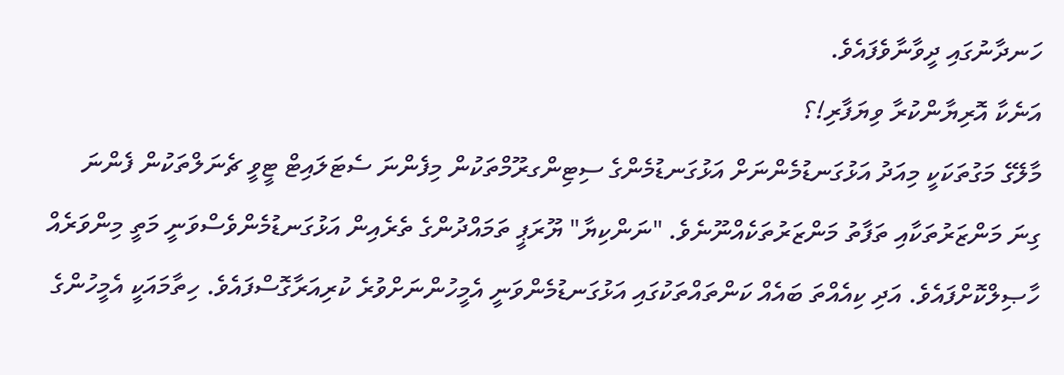ހަނދާނުގައި ދީވާނާވެފައެވެ.
އަނެކާ އޮރިޔާންކުރާ ވިޔަފާރި!؟
މާލޭގެ މަގުތަކަކީ މިއަދު އަޅުގަނޑުމެންނަށް އަޅުގަނޑުމެންގެ ސިޓިންގރޫމްތަކުން މިފެންނަ ސެޓަލައިޓް ޓީވީ ޗެނަލްތަކުން ފެންނަ
ގިނަ މަންޒަރުތަކާއި ތަފާތު މަންޒަރުތަކެއްނޫނެވެ. "ނަންކިޔާ" ޔޫރަޕީ ތަމައްދުންގެ ތެރެއިން އަޅުގަނޑުމެންވެސްވަނީ މަތީ މިންވަރެއް ހާޞިލްކޮށްފައެވެ. އަދި ކިއެއްތަ ބައެއް ކަންތައްތަކުގައި އަޅުގަނޑުމެންވަނީ އެމީހުންނަށްވުރެ ކުރިއަރާގޮސްފައެވެ. ހިތާމައަކީ އެމީހުންގެ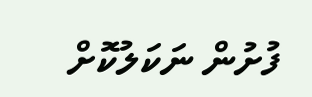ފުށުން ނަކަލުކޮށް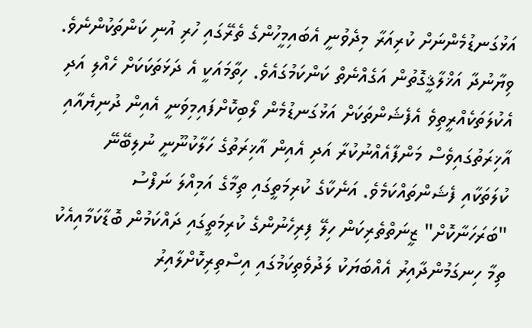އަޅުގަނޑުމެންނަށް ކުރިއަރާ މިދެވުނީ އެބައިމީހުންގެ ތެރޭގައި ހުރި އުނި ކަންތަކުންނެވެ. ވިޔާނުދާ އަޚްލާޤީގޮތުން އަގެއްނެތް ކަންކަމުގައެވެ. ހިތާމައަކީ އެ ދަޅަތަކަކަށް ހެއްލި އަދި އެކުލަތަކެއްރީތިވެ އެފެޝަންތަކަށް އަޅުގަނޑުމެން ލޯބިކޮށްފައިމިވަނީ އެއިން ދުނިޔެއާއި އާޚިރަތުގައިވެސް މަންފާއެއްނުކުރާ އަދި އެއިން އާޚިރަތުގެ ހަލާކުނޫނީ ނުލިބޭނޭ ކުލަތަކާއި ފެޝަންތައްކަމެވެ. އަނެކާގެ ކުރިމަތީގައި ތިމާގެ އަމިއްލަ ނަފްސު "ބަރަހަނާކޮށް" ޒީނަތްތެރިކަން ހިލޭ ފިރިހެނުންގެ ކުރިމަތީގައި ދައްކަމުން ބޮޑާކަމާއިއެކު ތިމާ ހިނގަމުންދާއިރު އެއްބަޔަކު ލަދުވެތިކަމުގައި އިސްތިރިކޮށްލާއިރު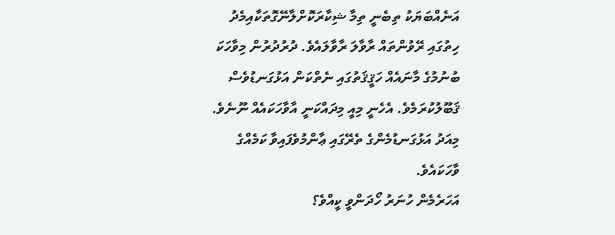އަނެއްބަޔަކު ތިބެނީ ތިމާ ޝިކާރަކޮށްލާނޭގޮތަކާއިމެދު ހިތުގައި ރޭވުންތައް ރާވާލަ ރާވާލައެވެ. ދުރުދުރުން މިވާހަކަ ބުނުމުގެ މާނައެއް ހަޤީޤަތުގައި ނެތްކަން އަޅުގަނޑުވެސް ޤަބޫލުކުރަމެވެ. އެހެނީ މިއީ މިދައްކަނީ އާވާހަކައެއް ނޫނެވެ. މިއަދު އަޅުގަނޑުމެންގެ ތެރޭގައި ޢާންމުވެފައިވާ ކަމެއްގެ ވާހަކައެވެ.
އަހަރެމެން ހުނަރު ހޯދަންވީ ކީއްވެ؟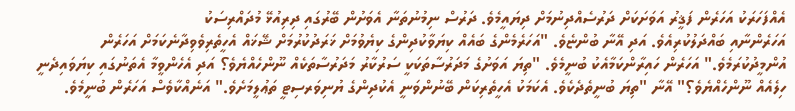އެއްފަހަރަކު އަހަރެން ފަޤީރު އަވަށަކަށް ދަރުސެއްދިނުމަށް ދިޔައީމެވެ. ދަރުސް ނިމުނުތަނާ އެވަށުން ބޭރުގައި ދިރިއުޅޭ މުދައްރިސަކު
އަހަރެންނާއި ބައްދަލުކުރިއެވެ. އަދި އޭނާ ބުންޏެވެ. "އަހަރެމެންގެ ބައެއް ކިޔަވާކުދިންގެ ކިޔެވުމަށް ޚަރަދުކުރުމަށް ޝޭޚައް އެހީތެރިވެވިދާނެކަމަށް އަހަރެން އުންމީދުކުރަމެވެ." އަހަރެން ހައިރާންކަމާއެކު ބުނީމެވެ. "ތިޔަ އަވަށުގެ މަދަރުސާތަކަކީ ސަރުކާރު މަދަރުސާތަކެއް ނޫންހެއްޔެވެ؟ އަދި އެހެންވީމާ އެތަނުގައި ކިޔަވައިދެނީ ހިލެއެއް ނޫންހެއްޔެވެ؟" އޭނާ "ތިޔަ ބުނީތެދެކެވެ. އެކަމަކު އެހީތެރިކަން ބޭނުންވަނީ އެކުދިންގެ ޔުނިވަރސިޓީ ތަޢުލީމަށެވެ." އަނެއްކާވެސް އަހަރެން ބުނީމެވެ.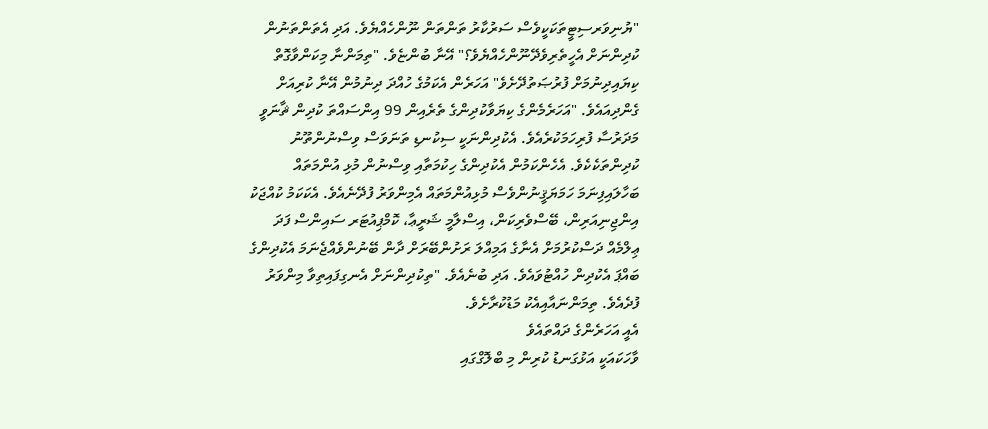"ޔުނިވަރސިޓީތަކަކީވެސް ސަރުކާރު ތަންތަން ނޫންހެއްޔެވެ. އަދި އެތަންތަނުން ކުދިންނަށް އެހީތެރިވެދޭނޫންހެއްޔެވެ؟" އޭނާ ބުންޏެވެ. "ތިމަންނާ މިކަންވާގޮތް ކިޔައިދިނުމަށް ފުރުޞަތުދޭށެވެ" އަހަރެން އެކަމުގެ ހުއްދަ ދިނުމުން އޭނާ ކުރިއަށް ގެންދިއައެވެ. "އަހަރެމެންގެ ކިޔަވާކުދިންގެ ތެރެއިން 99 އިންސައްތަ ކުދިން ޘާނަވީ މަދަރުސާ ފުރިހަމަކުރެއެވެ. އެކުދިންނަކީ ސިކުނޑި ތަނަވަސް ވިސްނުންތޫނު ކުދިންތަކެކެވެ. އެހެންކަމުން އެކުދިންގެ ހިކުމަތާއި ވިސްނުން މުޅި އުންމަތައް ބަހާލައިފިނަމަ ހަމަޔަޤީނުންވެސް މުޅިއުންމަތައް އެމިންވަރު ފުދޭނެއެވެ. އެކަކަމު ކުއްޖަކު އިންޖިނިއަރިން، ބޭސްވެރިކަން، އިސްލާމީ ޝަރީޢާ، ކޮމްޕިއުޓަރ ސައިންސް ފަދަ ޢިލްމެއް ދަސްކުރުމަށް އެނާގެ އަމިއްލަ ރަށުންބޭރަށް ދާން ބޭނުންވެއްޖެނަމަ އެކުދިންގެ ބައްޕަ އެކުދިން ހުއްޓުވައެވެ. އަދި ބުނެއެވެ. "ތިކުދިންނަށް އެނގިފައިތިވާ މިންވަރު ފުދެއެވެ. ތިމަންނައާއިއެކު މަޑުކުރާށެވެ.
އެއީ އަހަރެންގެ ދައްތައެވެ
ވާހަކައަކީ އަޅުގަނޑު ކުރިން މި ބްލޮގްގައި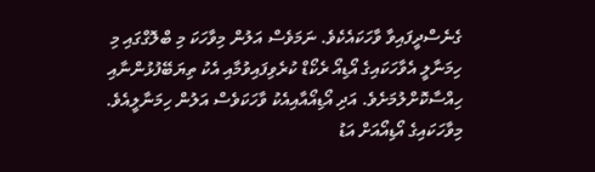ގެނެސްދީފައިވާ ވާހަކައެކެވެ. ނަމަވެސް އަލުން މިވާހަކަ މި ބްލޮގްގައި މި ހިމަނާލީ އެވާހަކައިގެ އޯޑިއޯ ރެކޯޑް ކުރެވިފައިވުމާއި އެކު ތިޔަބޭފުޅުންނާއި ހިއްސާކޮށްލުމަށެވެ. އަދި އޯޑިއޯއާއިއެކު ވާހަކަވެސް އަލުން ހިމަނާލީއެވެ. މިވާހަކައިގެ އޯޑިއޯއަށް އަޑު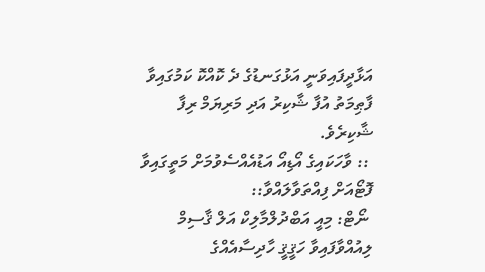އަޅާދީފައިވަނީ އަޅުގަނޑުގެ ދެ ކޮއްކޮ ކަމުގައިވާ ފާޠިމަތު އުފާ ޝާކިރު އަދި މަރިޔަމް ރިފާ ޝާކިރެވެ.
 :: ވާހަކައިގެ އޯޑިއޯ އަޑުއެއްސެވުމަށް މަތީގައިވާ ފޮޓޯއަށް ފިއްތަވާލައްވާ::
 ނޯޓް: މިއީ އަބްދުލްމާލިކް އަލް ޤާސިމް ލިއުއްވާފައިވާ ހަޤީޤީ ހާދިސާއެއްގެ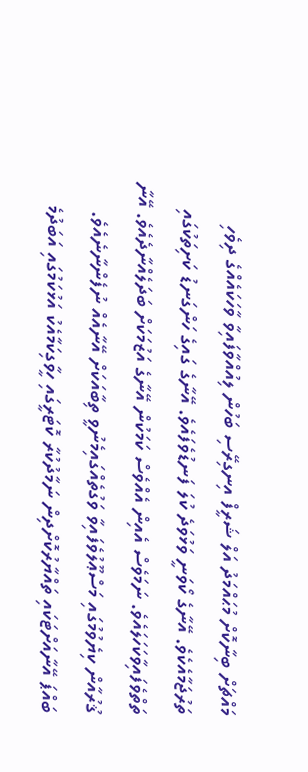މައްޗަށް ބިނާކޮށް މުޙައްމަދު އަލް ޝަރީފް އިނގިރޭސި ބަހުން ލިއުއްވާފައިވާ ވާހަކައެއްގެ ދިވެހި ތަރުޖަމާއެކެވެ. އޭނާގެ ކޯވަނީ ވަޅުވަދެ ކުލަ ފަނޑުވެފައެވެ. އޭނާގެ ގައިގެ ހަންގަނޑު ކަށިތަކުގައި ތަތްވެފައިވާކަހަލައެވެ. ނަމަވެސް އެއިން އެއްވެސް ކަމަކުން އޭނާގެ އަޒުމަކަށް ބަދަލެއްނާދެއެވެ. އޭނާ ޤުރުއާން ކިޔެވުމުގައި މަސްޢޫލުވެފައިވާ ވަގުތެއްގައިމެނުވީ ތިބާއަކަށް އޭނާއެއް ނުފެންނާނެއެވެ. ބައްޕަ އޭނާއަށްޓަކައި ތައްޔާރުކޮށްދިން ނަމާދުކުރާ ކޮޓަރީގައި ހީވާގިކަމާއެކު އަޅުކަމުގައި އަބަދުމެ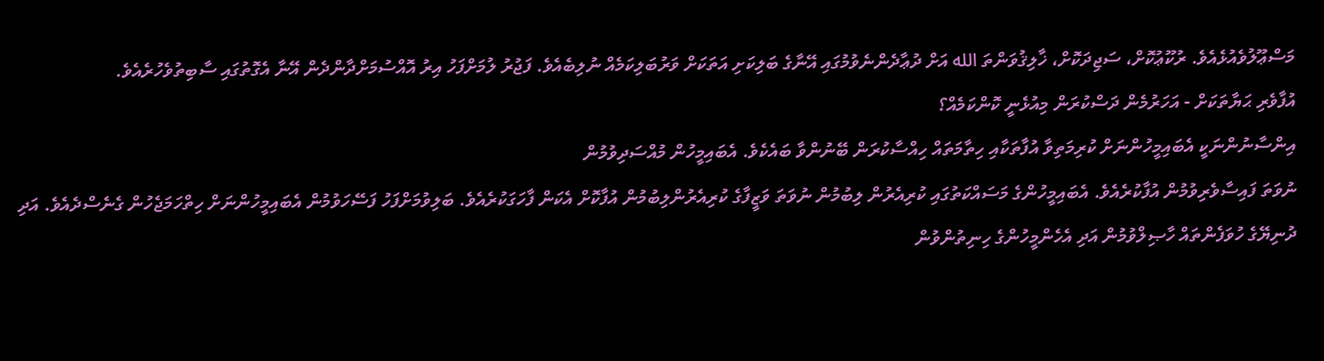މަސްޢޫލުވެއުޅެއެވެ. ރުކޫޢުކޮށް، ސަޖިދަކޮށް، ޚާލިޤުވަންތަ الله އަށް ދުޢާދެންނެވުމުގައި އޭނާގެ ބަލިކަށި އަތަކަށް ވަރުބަލިކަމެއް ނުލިބެއެވެ. ފަޖުރު ލުމަށްފަހު އިރު އޮއްސުމަށްދާންދެން އޭނާ އެގޮތުގައި ސާބިތުވެހުރެއެވެ.
އުފާވެރި ޙަޔާތަކަށް - އަހަރުމެން ދަސްކުރަން މިއުޅެނީ ކޮންކަމެއް؟
އިންސާނުންނަކީ އެބައިމީހުންނަށް ކުރިމަތިވާ އުފާތަކާއި ހިތާމަތައް ހިއްސާކުރަން ބޭނުންވާ ބައެކެވެ. އެބައިމީހުން މުއްސަދިވުމުން
ނުވަތަ ފައިސާވެރިވުމުން އުފާކުރެއެވެ. އެބައިމީހުންގެ މަސައްކަތުގައި ކުރިއެރުން ލިބުމުން ނުވަތަ ވަޒީފާގެ ކުރިއެރުންލިބުމުން އުފާކޮށް އެކަން ފާހަގަކުރެއެވެ. ބަލިވުމަށްފަހު ފަސޭހަވުމުން އެބައިމީހުންނަށް ހިތްހަމަޖެހުން ގެނެސްދެއެވެ. އަދި ދުނިޔޭގެ ހުވަފެންތައް ހާޞިލްވުމުން އަދި އެހެންމީހުންގެ ހިނިތުންވުން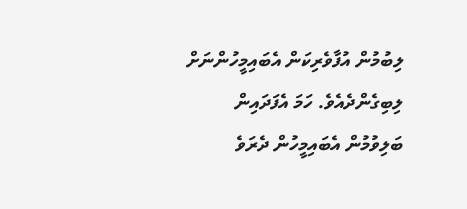ލިބުމުން އުފާވެރިކަން އެބައިމީހުންނަށް ލިބިގެންދެއެވެ. ހަމަ އެފަދައިން ބަލިވުމުން އެބައިމީހުން ދެރަވެ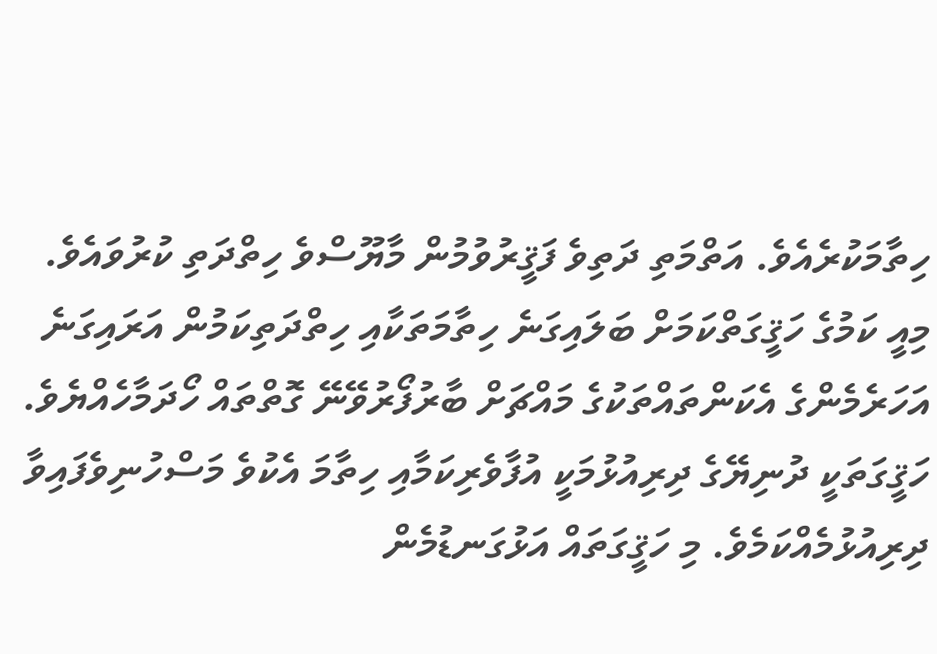ހިތާމަކުރެއެވެ. އަތްމަތި ދަތިވެ ފަޤީރުވުމުން މާޔޫސްވެ ހިތްދަތި ކުރުވައެވެ. މިއީ ކަމުގެ ހަޤީގަތްކަމަށް ބަލައިގަނެ ހިތާމަތަކާއި ހިތްދަތިކަމުން އަރައިގަނެ އަހަރެމެންގެ އެކަންތައްތަކުގެ މައްޗަށް ބާރުފޯރުވޭނޭ ގޮތްތައް ހޯދަމާހެއްޔެވެ. ހަޤީގަތަކީ ދުނިޔޭގެ ދިރިއުޅުމަކީ އުފާވެރިކަމާއި ހިތާމަ އެކުވެ މަސްހުނިވެފައިވާ ދިރިއުޅުމެއްކަމެވެ. މި ހަޤީގަތައް އަޅުގަނޑުމެން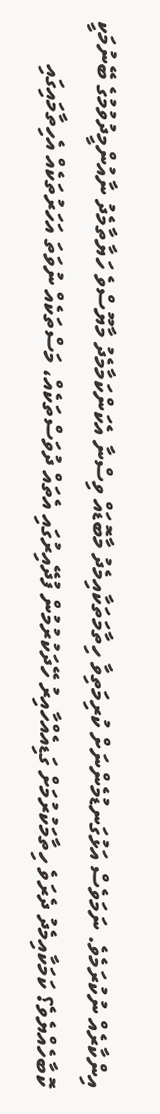އިންކާރެއް ނުކުރަމެވެ. ނަމަވެސް އަޅުގަނޑުމެންނަށް ކުރިމަތިވާ ހިތާމަތަކާއިމެދު މާބޮޑައް ވިސްނާ އެކަންކަމާމެދު މާޔޫސްވެ ހަޔާތާމެދު ނާއުންމީދުވުމުގެ ބޭނުމަކީ ކޮބާހެއްޔެވެ؟ ކަމަކާއިމެދު ދެރަވެ ހިތާމަކުރުމަށް ގަޑިއެއްހާއިރު ހޭދަކުރުމުން ފުދޭއިރުގައި އެތައް ދުވަސްތަކެއް، މަސްތަކެއް ނުވަތަ އަހަރުތަކެއް އެހިތާމައިގައި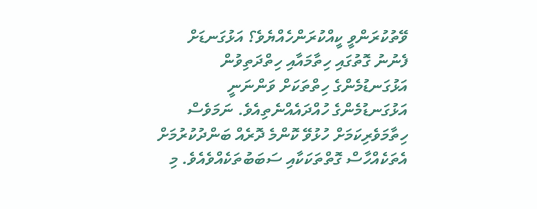ވޭތުކުރަންވީ ކީއްކުރަންހެއްޔެވެ؟ އަޅުގަނޑަށް ފެނުނު ގޮތުގައި ހިތާމައާއި ހިތްދަތިވުން އަޅުގަނޑުމެންގެ ހިތްތަކަށް ވަންނަނީ އަޅުގަނޑުމެންގެ ހުއްދައެއްނެތިއެވެ. ނަމަވެސް ހިތާމަވެރިކަމަށް ހުޅުވޭ ކޮންމެ ދޮރެއް ބަންދުކުރުމަށް އެތަކެއްހާސް ގޮތްތަކަކާއި ސަބަބުތަކެއްވެއެވެ. މި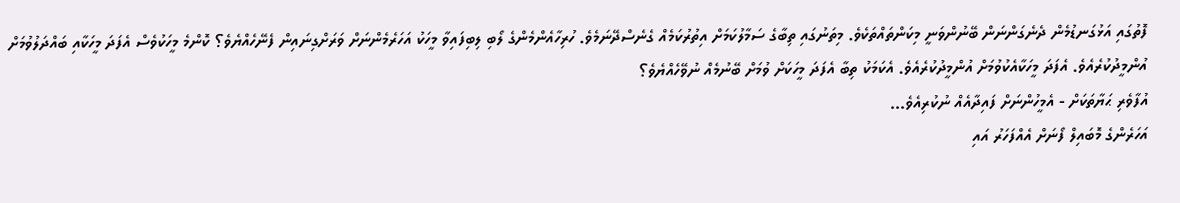ފޮތުގައި އަޅުގަނޑުމެން ދެނެގަންނަން ބޭނުންވަނީ މިކަންތައްތަކެވެ. މިތަނުގައި ތިބާގެ ސަމާލުކަމަށް އިތުރުކަމެއް ގެނެސްދޭނަމެވެ. ހުރިހާއެންމެންގެ ލޯބި ލިބިފައިވާ މީހަކު އަހަރެމެންނަށް ވަރަށްގިނައިން ފެނޭހެއްޔެވެ؟ ކޮންމެ މީހަކުވެސް އެފަދަ މީހަކާއި ބައްދަލުވުމަށް އުންމީދުކުރެއެވެ. އެފަދަ މީހަކާއެކުވުމަށް އުންމީދުކުރެއެވެ. އެކަމަކު ތިބާ އެފަދަ މީހަކަށް ވުމަށް ބޭނުމެއް ނުވޭހެއްޔެވެ؟
އުފާވެރި ޙަޔާތަކަށް - އެމީހުންނަށް ފައިދާއެއް ނުކުރިއެވެ...
އަހަރެންގެ މޮބައިލް ފޯނަށް އެއްފަހަރު އައި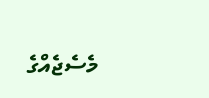މެސެޖެއްގެ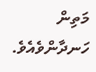މަތިން ހަނދާންވެއެވެ.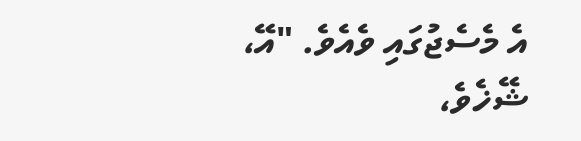އެ މެސެޖުގައި ވެއެވެ. "އޭ، ޝޭޚެވެ،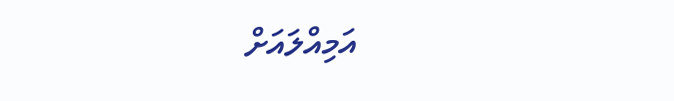އަމިއްލައަށް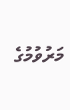މަރުވުމުގެ